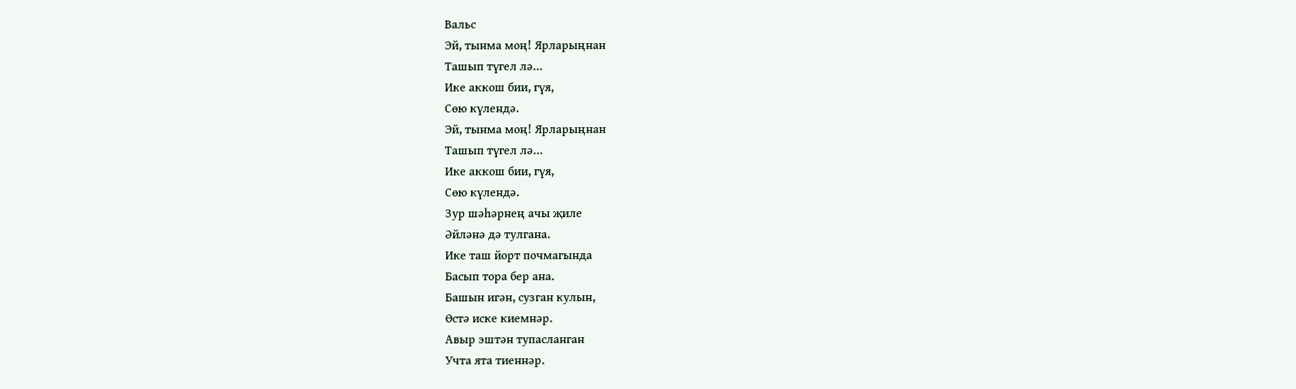Вальс
Эй, тынма моң! Ярларыңнан
Ташып түгел лә…
Ике аккош бии, гүя,
Сөю күлендә.
Эй, тынма моң! Ярларыңнан
Ташып түгел лә…
Ике аккош бии, гүя,
Сөю күлендә.
Зур шәһәрнең ачы җиле
Әйләнә дә тулгана.
Ике таш йорт почмагында
Басып тора бер ана.
Башын игән, сузган кулын,
Өстә иске киемнәр.
Авыр эштән тупасланган
Учта ята тиеннәр.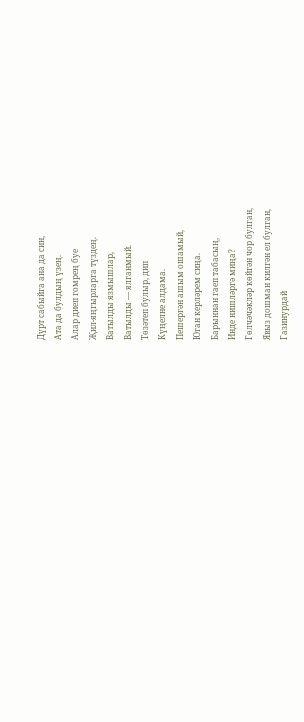Дүрт сабыйга ана да син,
Ата да булдың үзең.
Алар диеп гомрең буе
Җил-яңгырларга түздең.
Ватылды язмышлар,
Ватылды — ялганмый.
Төзәтеп булыр, дип
Күңелне алдама.
Пешергән ашым ошамый,
Юган керләрем сиңа.
Барыннан гаеп табасың,
Инде нишләргә миңа?
Гөлчәчәкләр көйгән чор булган,
Явыз дошман килгән ел булган,
Газинурдай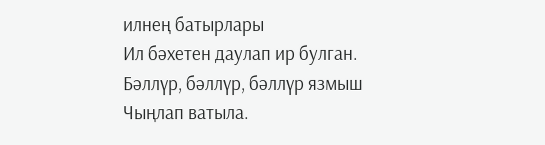илнең батырлары
Ил бәхетен даулап ир булган.
Бәллүр, бәллүр, бәллүр язмыш
Чыңлап ватыла.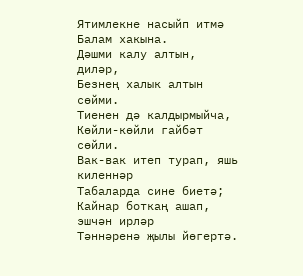Ятимлекне насыйп итмә
Балам хакына.
Дәшми калу алтын, диләр,
Безнең халык алтын сөйми.
Тиенен дә калдырмыйча,
Көйли-көйли гайбәт сөйли.
Вак-вак итеп турап, яшь киленнәр
Табаларда сине биетә;
Кайнар боткаң ашап, эшчән ирләр
Тәннәренә җылы йөгертә.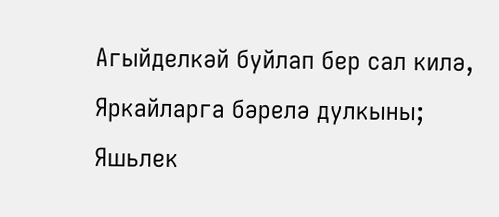Агыйделкәй буйлап бер сал килә,
Яркайларга бәрелә дулкыны;
Яшьлек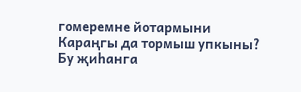гомеремне йотармыни
Караңгы да тормыш упкыны?
Бу җиһанга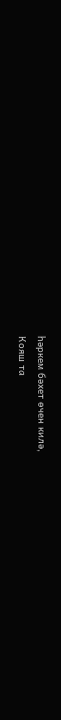һәркем бәхет өчен килә,
Кояш та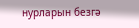нурларын безгә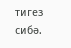тигез сибә.